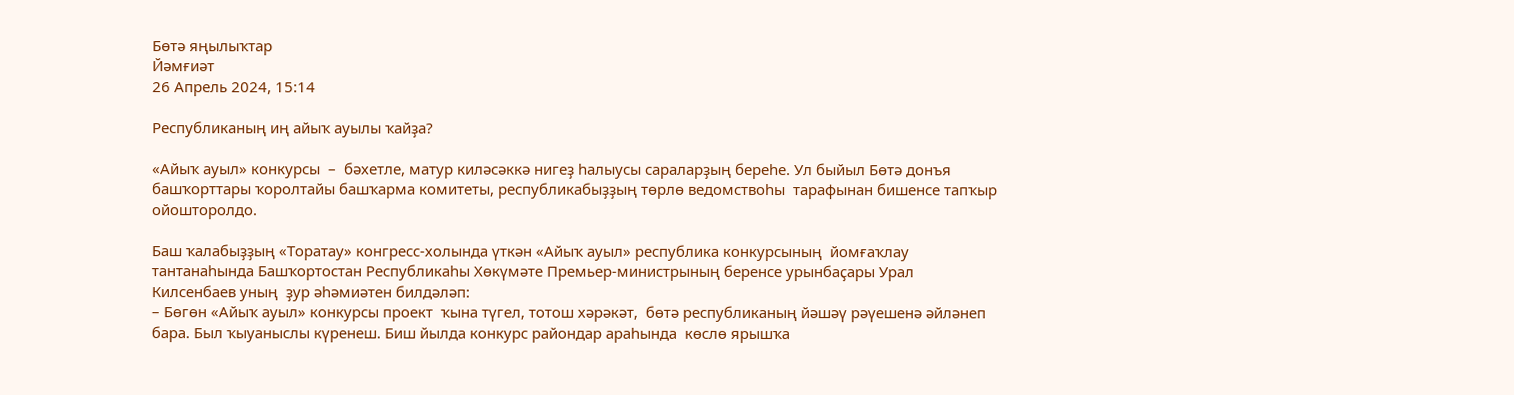Бөтә яңылыҡтар
Йәмғиәт
26 Апрель 2024, 15:14

Республиканың иң айыҡ ауылы ҡайҙа?

«Айыҡ ауыл» конкурсы  –  бәхетле, матур киләсәккә нигеҙ һалыусы сараларҙың береһе. Ул быйыл Бөтә донъя башҡорттары ҡоролтайы башҡарма комитеты, республикабыҙҙың төрлө ведомствоһы  тарафынан бишенсе тапҡыр ойошторолдо.

Баш ҡалабыҙҙың «Торатау» конгресс-холында үткән «Айыҡ ауыл» республика конкурсының  йомғаҡлау тантанаһында Башҡортостан Республикаһы Хөкүмәте Премьер-министрының беренсе урынбаҫары Урал Килсенбаев уның  ҙур әһәмиәтен билдәләп:
– Бөгөн «Айыҡ ауыл» конкурсы проект  ҡына түгел, тотош хәрәкәт,  бөтә республиканың йәшәү рәүешенә әйләнеп бара. Был ҡыуаныслы күренеш. Биш йылда конкурс райондар араһында  көслө ярышҡа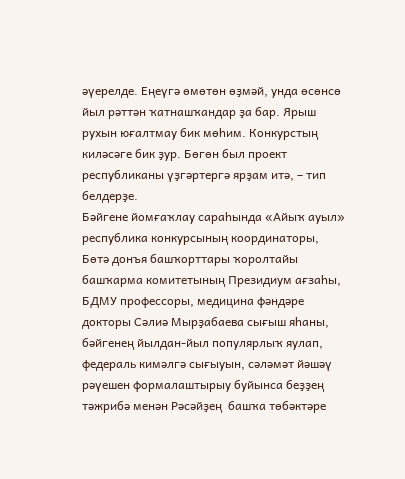әүерелде. Еңеүгә өмөтөн өҙмәй, унда өсөнсө йыл рәттән ҡатнашҡандар ҙа бар. Ярыш рухын юғалтмау бик мөһим. Конкурстың киләсәге бик ҙур. Бөгөн был проект республиканы үҙгәртергә ярҙам итә, – тип белдерҙе.
Бәйгене йомғаҡлау сараһында «Айыҡ ауыл» республика конкурсының координаторы, Бөтә донъя башҡорттары ҡоролтайы башҡарма комитетының Президиум ағзаһы, БДМУ профессоры, медицина фәндәре докторы Сәлиә Мырҙабаева сығыш яһаны, бәйгенең йылдан-йыл популярлыҡ яулап,  федераль кимәлгә сығыуын, сәләмәт йәшәү рәүешен формалаштырыу буйынса беҙҙең тәжрибә менән Рәсәйҙең  башҡа төбәктәре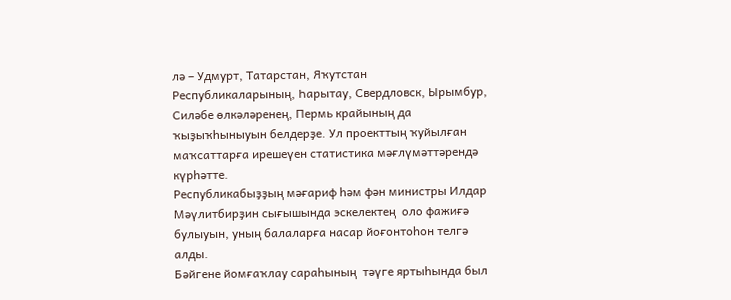лә – Удмурт, Татарстан, Яҡутстан Республикаларының, Һарытау, Свердловск, Ырымбур, Силәбе өлкәләренең, Пермь крайының да ҡыҙыҡһыныуын белдерҙе. Ул проекттың ҡуйылған маҡсаттарға ирешеүен статистика мәғлүмәттәрендә күрһәтте.
Республикабыҙҙың мәғариф һәм фән министры Илдар Мәүлитбирҙин сығышында эскелектең  оло фажиғә булыуын, уның балаларға насар йоғонтоһон телгә алды.
Бәйгене йомғаҡлау сараһының  тәүге яртыһында был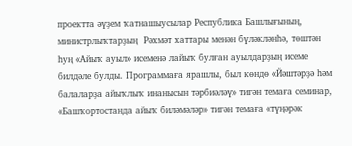проектта әүҙем ҡатнашыусылар Республика Башлығының, министрлыҡтарҙың  Рәхмәт хаттары менән бүләкләнһә, төштән һуң «Айыҡ ауыл» исеменә лайыҡ булған ауылдарҙың исеме билдәле булды. Программаға ярашлы, был көндө «Йәштәрҙә һәм балаларҙа айыҡлыҡ инанысын тәрбиәләү» тигән темаға семинар, «Башҡортостанда айыҡ биләмәләр» тигән темаға «түңәрәк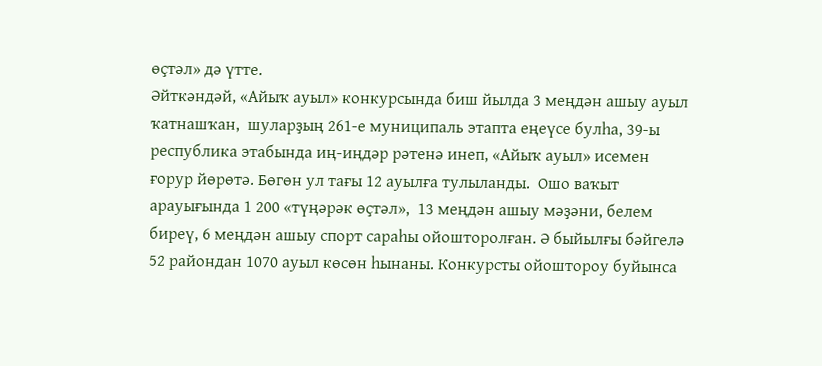өҫтәл» дә үтте.
Әйткәндәй, «Айыҡ ауыл» конкурсында биш йылда 3 меңдән ашыу ауыл ҡатнашҡан,  шуларҙың 261-е муниципаль этапта еңеүсе булһа, 39-ы республика этабында иң-иңдәр рәтенә инеп, «Айыҡ ауыл» исемен ғорур йөрөтә. Бөгөн ул тағы 12 ауылға тулыланды.  Ошо ваҡыт арауығында 1 200 «түңәрәк өҫтәл»,  13 меңдән ашыу мәҙәни, белем биреү, 6 меңдән ашыу спорт сараһы ойошторолған. Ә быйылғы бәйгелә 52 райондан 1070 ауыл көсөн һынаны. Конкурсты ойоштороу буйынса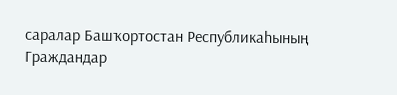саралар Башҡортостан Республикаһының Граждандар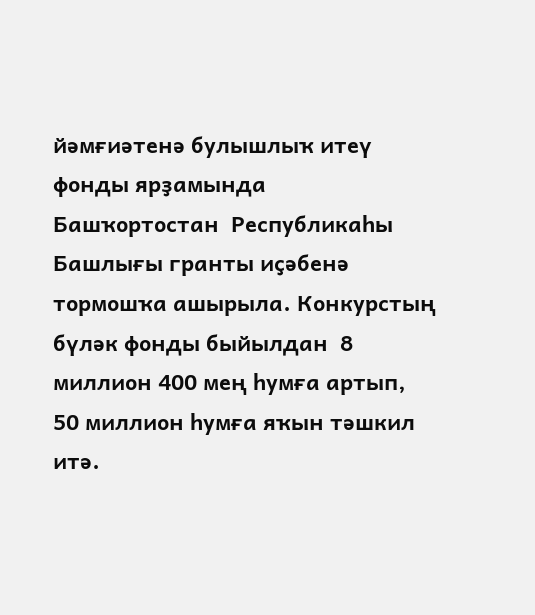йәмғиәтенә булышлыҡ итеү фонды ярҙамында Башҡортостан  Республикаһы Башлығы гранты иҫәбенә тормошҡа ашырыла. Конкурстың бүләк фонды быйылдан  8 миллион 400 мең һумға артып,  50 миллион һумға яҡын тәшкил итә.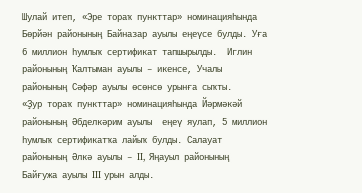Шулай итеп, «Эре тораҡ пункттар» номинацияһында Бөрйән районының Байназар ауылы еңеүсе булды. Уға  6 миллион һумлыҡ сертификат тапшырылды.  Иглин районының Ҡалтыман ауылы – икенсе, Учалы районының Сәфәр ауылы өсөнсө урынға сыҡты.
«Ҙур тораҡ пункттар» номинацияһында Йәрмәкәй районының Әбделкәрим ауылы  еңеү яулап, 5 миллион һумлыҡ сертификатҡа лайыҡ булды. Салауат районының Әлкә ауылы – II, Яңауыл районының Байғужа ауылы III урын алды.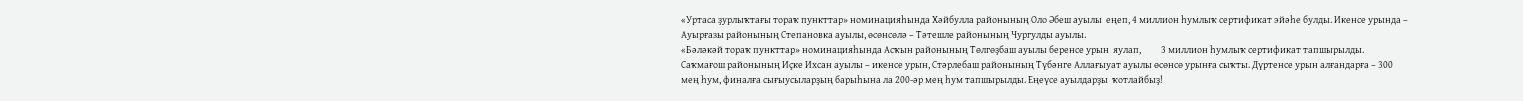«Уртаса ҙурлыҡтағы тораҡ пункттар» номинацияһында Хәйбулла районының Оло Әбеш ауылы  еңеп, 4 миллион һумлыҡ сертификат эйәһе булды. Икенсе урында – Ауырғазы районының Степановка ауылы, өсөнсөлә – Тәтешле районының Чургулды ауылы.
«Бәләкәй тораҡ пункттар» номинацияһында Асҡын районының Төлгөҙбаш ауылы беренсе урын  яулап,          3 миллион һумлыҡ сертификат тапшырылды. Саҡмағош районының Иҫке Ихсан ауылы – икенсе урын, Стәрлебаш районының Түбәнге Аллағыуат ауылы өсөнсө урынға сыҡты. Дүртенсе урын алғандарға – 300 мең һум, финалға сығыусыларҙың барыһына ла 200-әр мең һум тапшырылды. Еңеүсе ауылдарҙы  ҡотлайбыҙ!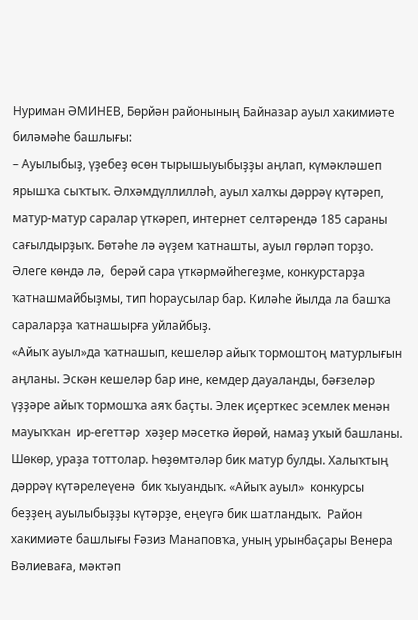Нуриман ӘМИНЕВ, Бөрйән районының Байназар ауыл хакимиәте биләмәһе башлығы:
– Ауылыбыҙ, үҙебеҙ өсөн тырышыуыбыҙҙы аңлап, күмәкләшеп ярышҡа сыҡтыҡ. Әлхәмдүллилләһ, ауыл халҡы дәррәү күтәреп, матур-матур саралар үткәреп, интернет селтәрендә 185 сараны сағылдырҙыҡ. Бөтәһе лә әүҙем ҡатнашты, ауыл гөрләп торҙо. Әлеге көндә лә,  берәй сара үткәрмәйһегеҙме, конкурстарҙа ҡатнашмайбыҙмы, тип һораусылар бар. Киләһе йылда ла башҡа сараларҙа ҡатнашырға уйлайбыҙ.
«Айыҡ ауыл»да ҡатнашып, кешеләр айыҡ тормоштоң матурлығын аңланы. Эскән кешеләр бар ине, кемдер дауаланды, бәғзеләр үҙҙәре айыҡ тормошҡа аяҡ баҫты. Элек иҫерткес эсемлек менән мауыҡҡан  ир-егеттәр  хәҙер мәсеткә йөрөй, намаҙ уҡый башланы. Шөкөр, ураҙа тоттолар. Һөҙөмтәләр бик матур булды. Халыҡтың дәррәү күтәрелеүенә  бик ҡыуандыҡ. «Айыҡ ауыл»  конкурсы беҙҙең ауылыбыҙҙы күтәрҙе, еңеүгә бик шатландыҡ.  Район хакимиәте башлығы Ғәзиз Манаповҡа, уның урынбаҫары Венера Вәлиеваға, мәктәп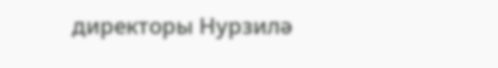директоры Нурзилә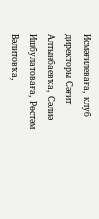Исмәғилеваға, клуб директоры Сәғит Алтынбаевҡа, Сәлиә Ишбулатоваға, Рөстәм Вәлитовҡа,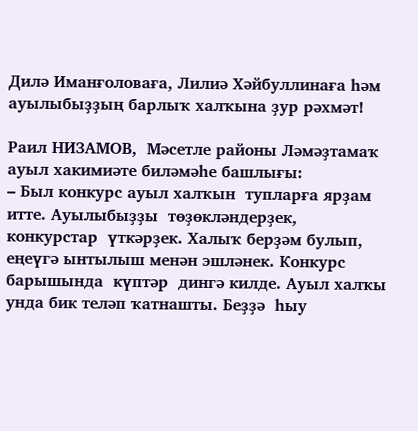Дилә Иманғоловаға, Лилиә Хәйбуллинаға һәм ауылыбыҙҙың барлыҡ халҡына ҙур рәхмәт!

Раил НИЗАМОВ,  Мәсетле районы Ләмәҙтамаҡ ауыл хакимиәте биләмәһе башлығы:
– Был конкурс ауыл халҡын  тупларға ярҙам  итте. Ауылыбыҙҙы  төҙөкләндерҙек, конкурстар  үткәрҙек. Халыҡ берҙәм булып, еңеүгә ынтылыш менән эшләнек. Конкурс барышында  күптәр  дингә килде. Ауыл халҡы унда бик теләп ҡатнашты. Беҙҙә  һыу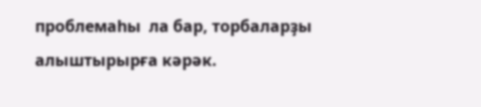проблемаһы  ла бар, торбаларҙы алыштырырға кәрәк.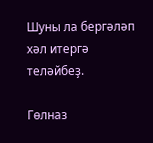Шуны ла бергәләп хәл итергә теләйбеҙ.

Гөлназ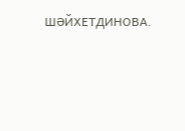ШӘЙХЕТДИНОВА.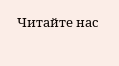Читайте нас